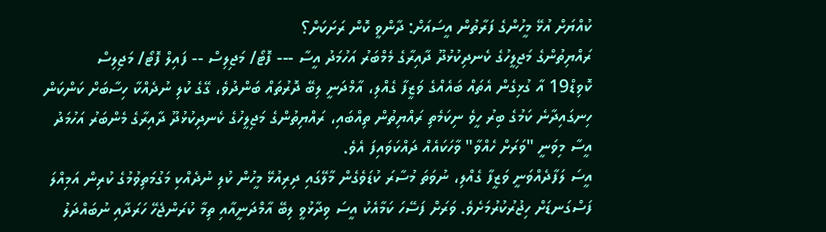ކުއްޔަށް އުޅޭ މީހުންގެ ފަރާތުން އީސައަށް: ދާންވީ ކޮން ރަށަކަށް؟
ރައްޔިތުންގެ މަޖިލީހުގެ ކެނދިކުޅުދޫ ދާއިރާގެ މެމްބަރު އަހުމަދު އީސާ --- ފޮޓޯ/ މަޖިލިސް -- ފައިލް ފޮޓޯ/ މަޖިލިސް
ކޮވިޑް19 އާ ގުޅިގެން އެތައް ބައެއްގެ ވަޒީފާ ގެއްލި، އާމްދަނީ ލިބޭ ދޮރުތައް ބަންދުވެ، ގޭގެ ކުލި ނުދެއްކާ ހިސާބަށް ކަންކަން ހިނގައިދާނެ ކަމުގެ ބިރު ހީވެ ނިކަމެތި ރައްޔިތުން ތިއްބައި، ރައްޔިތުންގެ މަޖިލީހުގެ ކެނދިކުޅުދޫ ދާއިރާގެ މެންބަރު އަހުމަދު އީސާ މިވަނީ "ވަރަށް ހެއްވާ" ވާހަކައެއް ދައްކަވައިފަ އެވެ.
އީސަ ލަފާދެއްވަނީ ވަޒީފާ ގެއްލި، ނުވަތަ މުސާރަ ކުޑަވެގެން މާލޭގައި ދިރިއުޅޭ މީހުން ކުލި ނުދެއްކި މަގުމަތިވުމުގެ ކުރިން އަމިއްލަ ފަސްގަނޑަށް ހިޖުރުކުރުމަށެވެ. ވަރަށް ފަސޭހަ ކަމާއެކު އީސަ ވިދާޅުވީ ލިބޭ އާމްދަނީއާއި ތިމާ ކުރަންޖެހޭ ހަރަދާއި ނުބައްދަލު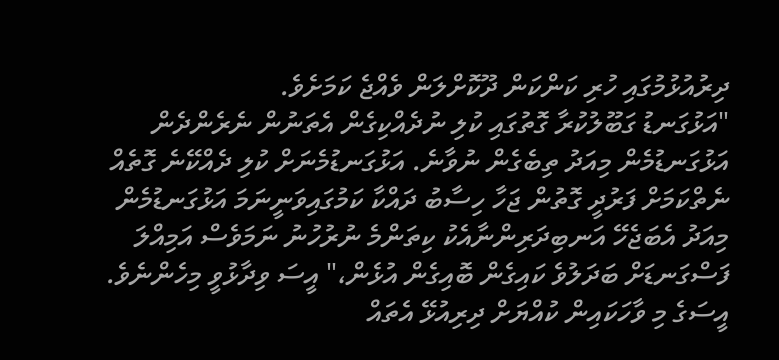ދިރުއުޅުމުގައި ހުރި ކަންކަން ދޫކޮށްލަން ވެއްޖެ ކަމަށެވެ.
"އަޅުގަނޑު ގަބޫލުކުރާ ގޮތުގައި ކުލި ނުދެއްކިގެން އެތަނުން ނެރެންދެން އަޅުގަނޑުމެން މިއަދު ތިބެގެން ނުވާނެ. އަޅުގަނޑުމެނަށް ކުލި ދެއްކޭނެ ގޮތެއް ނެތްކަމަށް ފަރުދީ ގޮތުން ޖަހާ ހިސާބު ދައްކާ ކަމުގައިވަނީނަމަ އަޅުގަނޑުމެން މިއަދު އެބަޖެހޭ އަނބިދަރިންނާއެކު ކިތަންމެ ނުރުހުނު ނަމަވެސް އަމިއްލަ ފަސްގަނޑަށް ބަދަލުވެ ކައިގެން ބޮއިގެން އުޅެން،" އީސަ ވިދާޅުވީ މިހެންނެވެ.
އީސަގެ މި ވާހަކައިން ކުއްޔަށް ދިރިއުޅޭ އެތައް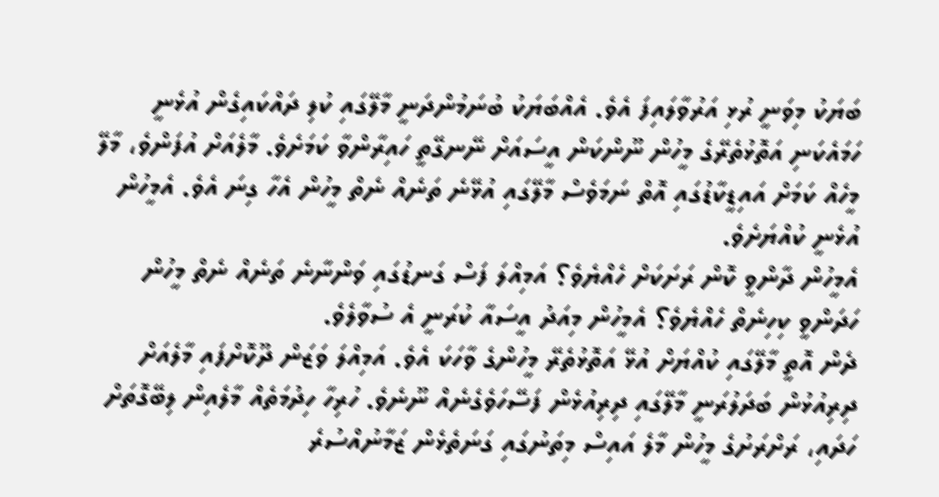ބަޔަކު މިވަނީ ރުޅި އަރުވާލައިފަ އެވެ. އެއްބަޔަކު ބުނަމުންދަނީ މާލޭގައި ކުލި ދައްކައިގެން އުޅެނީ ހަމައެކަނި އަތޮޅުތެރޭގެ މީހުން ނޫންކަން އީސައަށް ނޭނގޭތީ ހައިރާންވާ ކަމަށެވެ. މާލެއަށް އުފަންވެ، މާލޭ މީހެއް ކަމަށް އައިޑީކާޑުގައި އޮތް ނަމަވެސް މާލޭގައި އުޅޭނެ ތަނެއް ނެތް މީހުން އެހާ ގިނަ އެވެ. އެމީހުން އުޅެނީ ކުއްޔަށެވެ.
އެމީހުން ދާންވީ ކޮން ރަށަކަށް ހެއްޔެވެ؟ އަމިއްލަ ފަސް ގަނޑުގައި ވަންނާނެ ތަނެއް ނެތް މީހުން ހަދަންވީ ކިހިނެތް ހެއްޔެވެ؟ އެމީހުން މިއަދު އީސައާ ކުރަނީ އެ ސުވާލެވެ.
ދެން އޮތީ މާލޭގައި ކުއްޔަށް އުޅޭ އަތޮޅުތެރޭ މީހުންގެ ވާހަކަ އެވެ. އަމިއްލަ ވަޒަން ދޫކޮށްފައި މާލެއަށް ދިރިއުޅުން ބަދަލުރަނީ މާލޭގައި ދިރިއުޅެން ފަސޭހަވެގެނެއް ނޫނެވެ. ހުރިހާ ހިދުމަތެއް މާލެއިން ލިބޭގޮތަށް ހަދައި، ރަށްރަށުގެ މީހުން މާލެ އައިސް މިތަނުގައި ގަނަތެޅެން ޒަމާނުއްސުރެ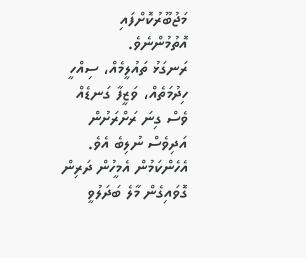މަޖުބޫރުކޮށްފައި އޮތުމުންނެވެ.
ރަނގަޅު ތައުލީމެއް، ސިއްހީ ހިދުމަތެއް، ވަޒީފާ ގަނޑެއް ވެސް ގިނަ ރަށްރަށުން އަދިވެސް ނުލިބެ އެވެ. އެހެންކަމުން އެމީހުން ދަރިން ގޮވައިގެން މާލެ ބަދަލުވީ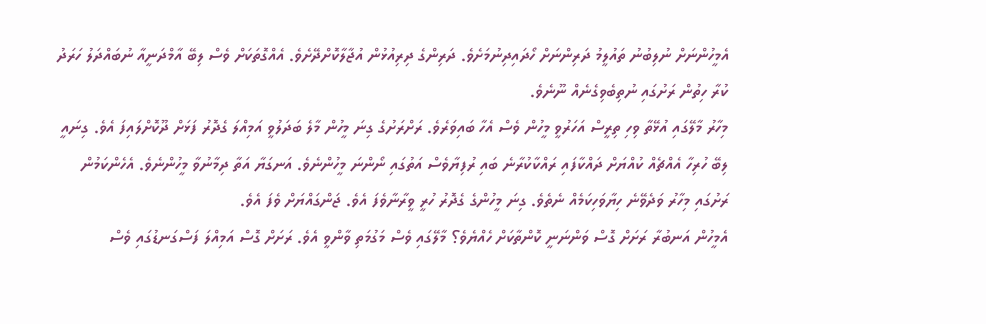އެމީހުންނަށް ނުލިބުނު ތައުލީމު ދަރިންނަށް ހޯދައިދިނުމަށެވެ. ދަރިންގެ ދިރިއުޅުން އުޖާލާކޮށްދޭށެވެ. އެއްގޮތަކަށް ވެސް ލިބޭ އާމްދަނީއާ ނުބައްދަލު ހަރަދު ކުރާ ހިތުން ރަށުގައި ނުތިބެވިގެނެއް ނޫނެވެ.
މިހާރު މާލޭގައި އުޅޭތާ ވިހި ތިރީސް އަހަރުވީ މީހުން ވެސް އެހާ ބައިވަރެވެ. ރަށްރަށުގެ ގިނަ މީހުން މާލެ ބަދަލުވީ އަމިއްލަ ގެދޮރު ފަޅަށް ދޫކޮށްލައިފަ އެވެ. ގިނައީ ލިބޭ ހުރިހާ އެއްޗެއް ކުއްޔަށް ދައްކާފައި ރައްކާކުރާނެ ބައި ރުފިޔާވެސް އަތުގައި ނޯންނަ މީހުންނެވެ. އަނގަޔާ އަތާ ދިމާނުވާ މީހުންނެވެ. އެހެންކަމުން ރަށުގައި މިހާރު ވަދެވޭނެ ހިޔާވަހިކަމެއް ނެތެވެ. ގިނަ މީހުންގެ ގެދޮރު ހުރީ ވީރާނާވެފަ އެވެ. ޖަންގައްޔަށް ވެފަ އެވެ.
އެމީހުން އަނބުރާ ރަށަށް ގޮސް ވަންނަނީ ކޮންތާކަށް ހެއްޔެވެ؟ މާލޭގައި ވެސް މަގުމަތި ވާންވީ އެވެ. ރަށަށް ގޮސް އަމިއްލަ ފަސްގަނޑުގައި ވެސް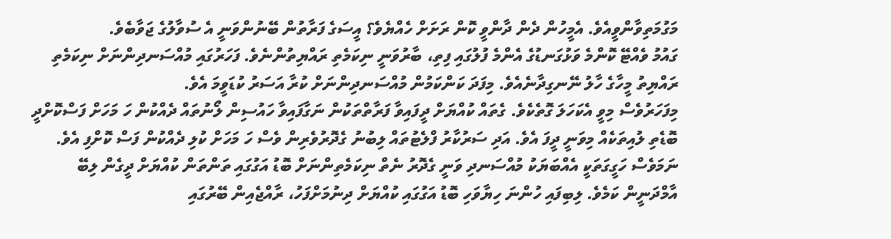މަގުމަތިވާންވީއެވެ. އެމީހުން ދެން ދާންވީ ކޮން ރަށަށް ހެއްޔެވެ؟ އީސަގެ ފަރާތުން ބޭނުންވަނީ އެ ސުވާލުގެ ޖަވާބެވެ.
ގައުމު ވެއްޓޭ ކޮންމެ ވަޅުގަނޑުގެ އެންމެ ފުލުގައި ފިތި، ބާރުވަނީ ނިކަމެތި ރައްޔިތުންނެވެ. ފަހަރުގައި މުއްސަނދިންނަށް ނިކަމެތި ރައްޔިތު މީހާގެ ހާލު ނޭނގިދާނެއެވެ. މިފަދަ ކަންކަމުން މުއްސަނދިންނަށް ކުރާ އަސަރު ކުޑަވީމަ އެވެ.
މިފަހަރުވެސް މިވީ އެކަހަލަ ގޮތެކެވެ. ގެތައް ކުއްޔަށް ދީފައިވާ ފަރާތްތަކުން ނަގާފައިވާ ހައުސިން ލޯނުތައް ދެއްކުން ހަ މަހަށް ފަސްކޮށްދީ ބޮޑެތި ލުއިތަކެއް މިވަނީ ދީފަ އެވެ. އަދި ސަރުކާރު ފްލެޓުތައް ލިބުނު ގެދޮރުވެރިން ވެސް ހަ މަހަށް ކުލި ދެއްކުން ފަސް ކޮށްފި އެވެ.
ނަމަވެސް ހަގީގަތަކީ އެއްބަޔަކު މުއްސަނދި ވަނީ ގެދޮރު ނެތް ނިކަމެތިންނަށް ބޮޑު އަގުގައި ތަންތަން ކުއްޔަށް ދީގެން ލިބޭ އާމްދަނީން ކަމެވެ. ލިބިފައި ހުންނަ ހިޔާވަހި ބޮޑު އަގުގައި ކުއްޔަށް ދިނުމަށްފަހު، ރާއްޖެއިން ބޭރުގައި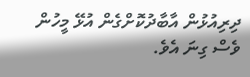ދިރިއުޅުން އާބާދުކޮށްގެން އުޅޭ މީހުން ވެސް ގިނަ އެވެ.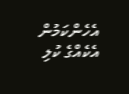އެހެންކަމުން އެކެއްގެ ކުލި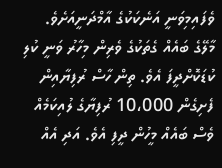ވެފައިމިވަނީ އަނެކަކުގެ އާމްދަނީއަށެވެ.
މާލޭގެ ބައެއް ގެތަކުގެ ވެރިން މިހާރު ވަނީ ކުލި ކުޑަކޮށްދީފަ އެވެ. ތިން ހާސް ރުފިޔާއިން ފެށިގެން 10،000 ރުފިޔާގެ ލުއިކަމެއް ވެސް ބައެއް މީހުން ދީފި އެވެ. އަދި އެއް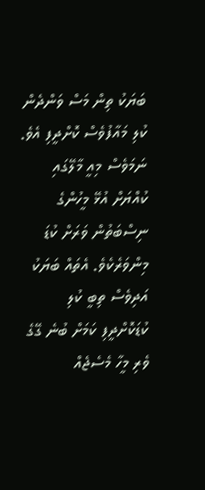ބަޔަކު ތިން މަސް ވަންދެން ކުލި މައާފުވެސް ކޮށްދީފި އެވެ.
ނަމަވެސް މިއީ މާލޭގައި ކުއްޔަށް އުޅޭ މީހުންގެ ނިސްބަތުން ވަރަށް ކުޑަ މިންވަރެކެވެ. އެތައް ބަޔަކު އަދިވެސް ތިބީ ކުލި ކުޑަކޮށްދީފި ކަމަށް ބުނެ ގޭގެ ވެރި މީހާ މެސެޖެއް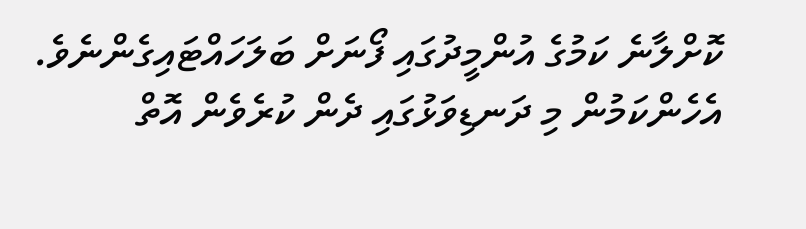ކޮށްލާނެ ކަމުގެ އުންމީދުގައި ފޯނަށް ބަލަހައްޓައިގެންނެވެ.
އެހެންކަމުން މި ދަނޑިވަޅުގައި ދެން ކުރެވެން އޮތް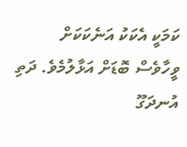ކަމަކީ އެކަކު އަނެކަކަށް ވީހާވެސް ބޮޑަށް އަޅާލުމެވެ. ދަތި އުނދަގޫ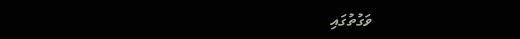ވަގުތުގައި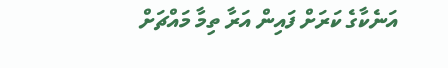އަނެކާގެ ކަރަށް ފައިން އަރާ ތިމާ މައްޗަށް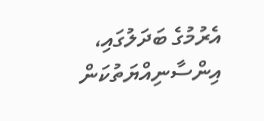އެރުމުގެ ބަދަލުގައި، އިންސާނިއްޔަތުކަން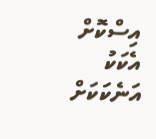އިސްކޮށް އެކަކު އަނެކަކަށް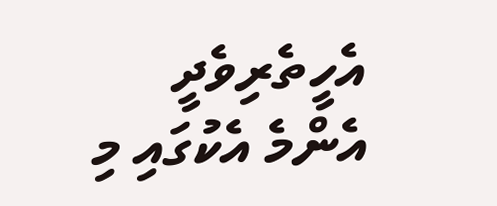އެހީތެރިވެދީ އެންމެ އެކުގައި މި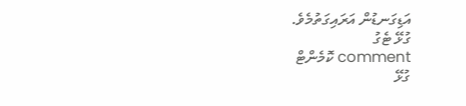އަޑިގަނޑުން އަރައިގަތުމެވެ.
ގުޅޭ ޓެގު
comment ކޮމެންޓް
ގުޅޭ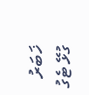ޚަބަރު
ގުޅޭ ޓެގު